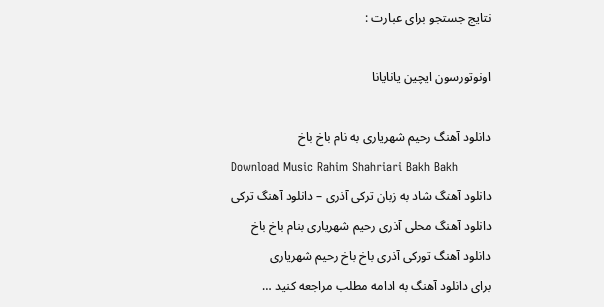نتایج جستجو برای عبارت :

اونوتورسون ایچین یانایانا

دانلود آهنگ رحیم شهریاری به نام باخ باخ
Download Music Rahim Shahriari Bakh Bakh
دانلود آهنگ شاد به زبان ترکی آذری – دانلود آهنگ ترکی
دانلود آهنگ محلی آذری رحیم شهریاری بنام باخ باخ
دانلود آهنگ تورکی آذری باخ باخ رحیم شهریاری
برای دانلود آهنگ به ادامه مطلب مراجعه کنید …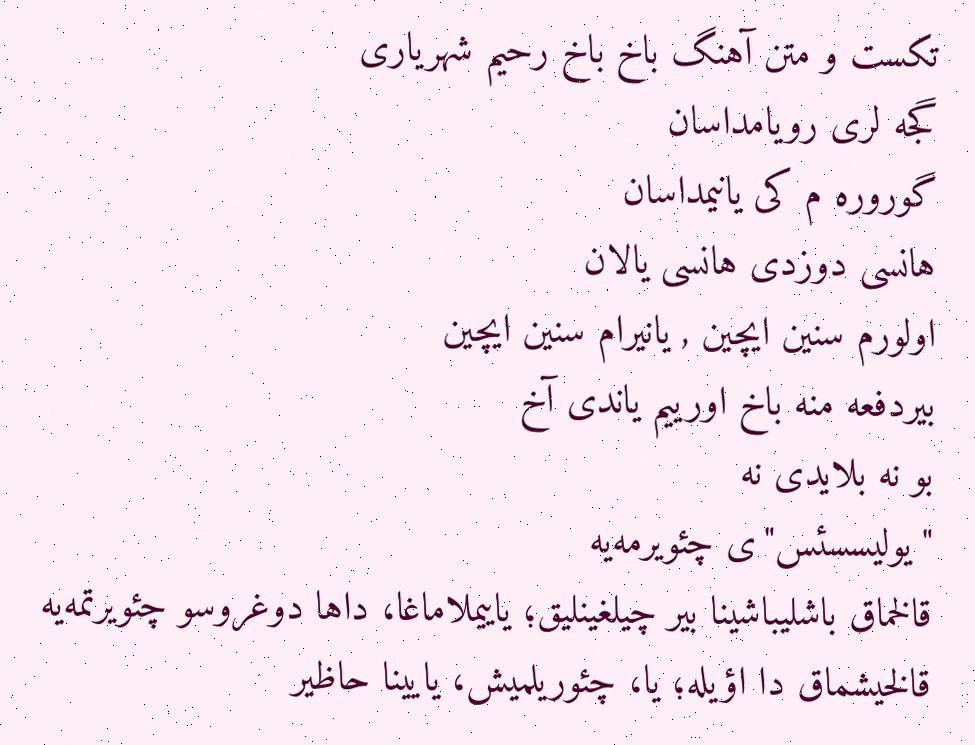تکست و متن آهنگ باخ باخ رحیم شهریاری
گجه لری رویامداسان
گوروره م کی یانیمداسان
هانسی دوزدی هانسی یالان
اولورم سنین ايچين , یانیرام سنین ايچين
بیردفعه منه باخ اورییم یاندی آخ
بو نه بلایدی نه
"یولیسسئس"ی چئویرمه‌یه
قالخماق باشلیباشینا بیر چیلغینلیق؛ یاییملاماغا، داها دوغروسو چئویرتمه‌یه
قالخیشماق دا اؤیله؛ یا، چئوریلمیش، یایینا حاظیر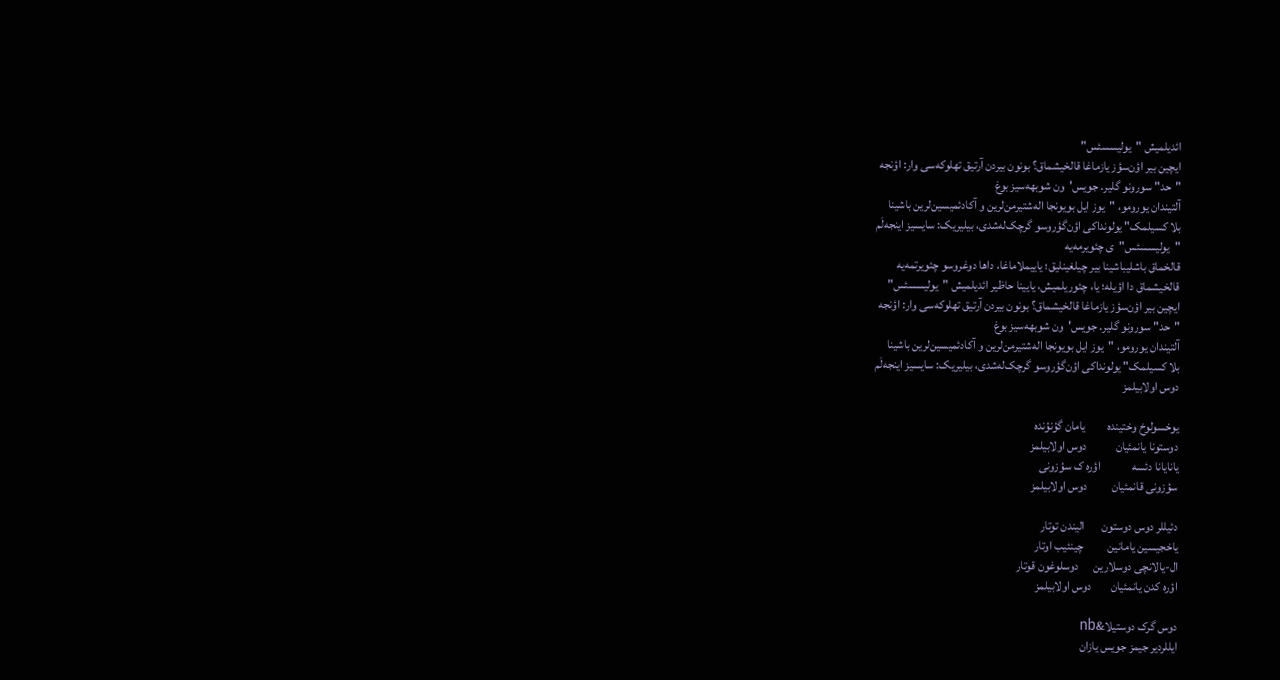ائدیلمیش "یولیسسئس"
ايچين بیر اؤن‌سؤز یازماغا قالخیشماق؟ بونون بیردن آرتیق تهلوکه‌سی وار: اؤنجه
"حد" سورونو گلیر. جویس'ون شوبهه‌سیز بوغ
آلتیندان یورومو، "یوز ایل بویونجا اله‌شتیرمن‌لرین و آکادئمیسین‌لرین باشینا
بلا کسیلمک" یولونداکی اؤن‌گؤروسو گرچک‌له‌شدی، بیلیریک: سایسیز اینجه‌لَم
"یولیسسئس"ی چئویرمه‌یه
قالخماق باشلیباشینا بیر چیلغینلیق؛ یاییملاماغا، داها دوغروسو چئویرتمه‌یه
قالخیشماق دا اؤیله؛ یا، چئوریلمیش، یایینا حاظیر ائدیلمیش "یولیسسئس"
ايچين بیر اؤن‌سؤز یازماغا قالخیشماق؟ بونون بیردن آرتیق تهلوکه‌سی وار: اؤنجه
"حد" سورونو گلیر. جویس'ون شوبهه‌سیز بوغ
آلتیندان یورومو، "یوز ایل بویونجا اله‌شتیرمن‌لرین و آکادئمیسین‌لرین باشینا
بلا کسیلمک" یولونداکی اؤن‌گؤروسو گرچک‌له‌شدی، بیلیریک: سایسیز اینجه‌لَم
دوس اولابیلمز

یوخسولوخ وختینده         یامان گؤنؤنده
دوستونا یانمئیان            دوس اولابیلمز
يانايانا دئسه             اؤره ک سؤزونی
سؤزونی قانمئیان          دوس اولابیلمز

دئیللر دوس دوستون       الیندن توتار
یاخجیسین یامانین          چینئیب اوتار
ال-یالانچی دوسلارین      دوسلوغون قوتار
اؤره کدن یانمئیان        دوس اولابیلمز

دوس گرک دوستیلا&nb
ایللردیر جیمز جویس یازان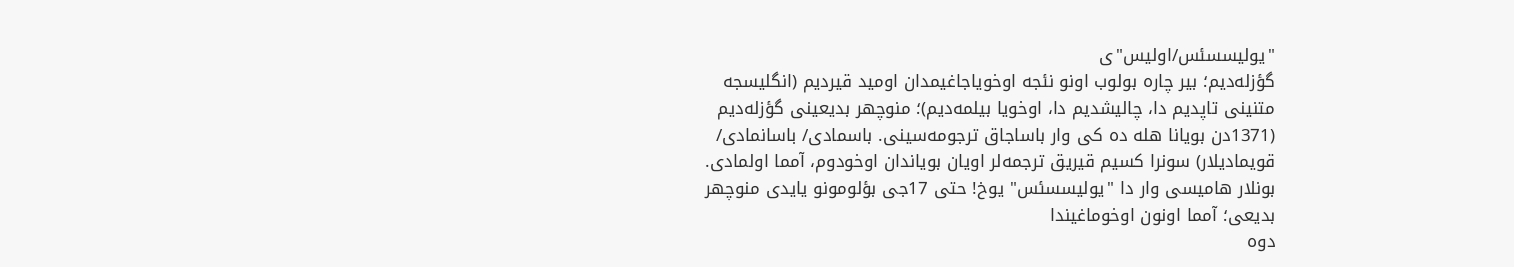"یولیسسئس/اولیس"ی
گؤزله‌دیم؛ بیر چاره بولوب اونو نئجه اوخویاجاغیمدان اومید قیردیم (انگلیسجه
متنینی تاپدیم دا، چالیشدیم دا، اوخویا بیلمه‌دیم)؛ منوچهر بدیعینی گؤزله‌دیم
(1371دن بویانا هله ده کی وار باساجاق ترجومه‌سینی. باسمادی/ باسانمادی/
قویمادیلار) سونرا کسیم قیریق ترجمه‌لر اویان بویاندان اوخودوم، آمما اولمادی.
بونلار هامیسی وار دا "یولیسسئس" یوخ! حتی 17جی بؤلومونو یایدی منوچهر
بدیعی؛ آمما اونون اوخوماغیندا
دوه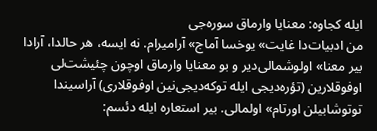ایله کجاوه: معنایا وارماق سوره‌جی
من ادبیات‌دا غایت» یوخسا آماج» آرامیرام. نه ایسه، هر حالدا، آرادا بیر معنا» اولوشمالی‌دیر و بو معنایا وارماق اوچون چئیشت‌لی اوفوقلارین (تؤره‌دیجی ایله توکه‌دیجی‌نین اوفوقلاری) آراسیندا توتوشابیلن اورتام» اولمالی. بیر استعاره ایله دئسم: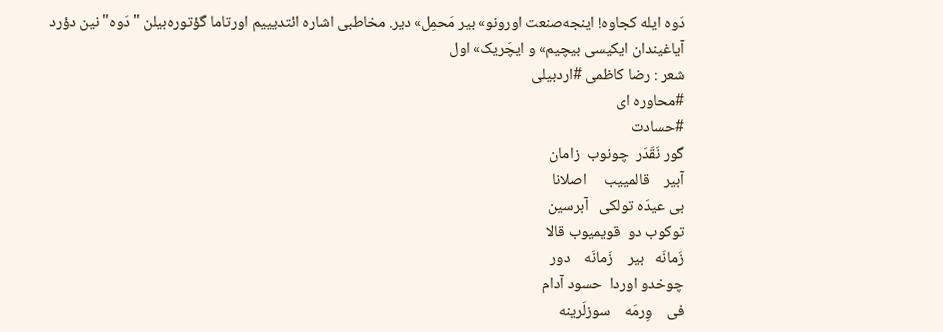دَوه ایله کجاوه! اینجه‌صنعت اورونو» بیر مَحمِل» دیر. مخاطبی اشاره ائتدیییم اورتاما گؤتوره‌بیلن "دَوه"نین دؤرد آیاغیندان ایکیسی بیچیم» و ایچَریک» اول
شعر : رضا کاظمی #اردبیلی
#محاوره ای
#حسادت
گور نَقَدَر  چونوب  زامان
آبیر    قالمییب     اصلانا
بی عیدَه تولکی   آبرسین
توکوب دو  قویمیوب قالا
زَمانَه   بیر    زَمانَه    دور
چوخدو اوردا  حسود آدام
فی    وِرمَه    سوزلَرینه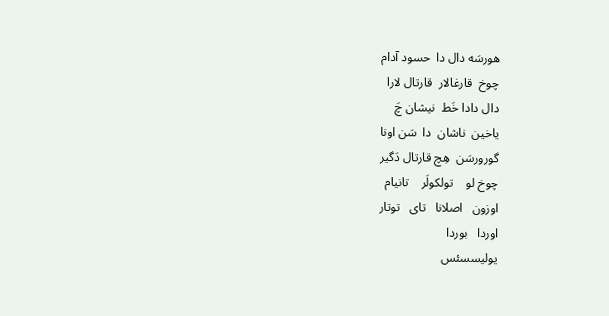هورسَه دال دا  حسود آدام
چوخ  قارغالار  قارتال لارا
دال دادا خَط  نیشان چَ
یاخین  ناشان  دا  سَن اونا
گورورسَن  هِچ قارتال دَگیر
چوخ لو    تولکولَر    تانیام
اوزون   اصلانا   تای   توتار
اوردا   بوردا
یولیسسئس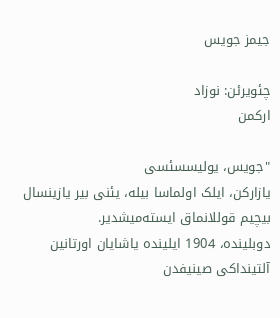جیمز جویس

چئویرئن: نوزاد
ارکمن

"جویس، یولیسسئسی
یازارکن، ایلک اولماسا بیله، یئنی بیر یازینسال بیچیم قوللانماق ایسته‌میشدیر.
دوبلینده، 1904 ایلینده یاشایان اورتانین آلتینداکی صینیفدن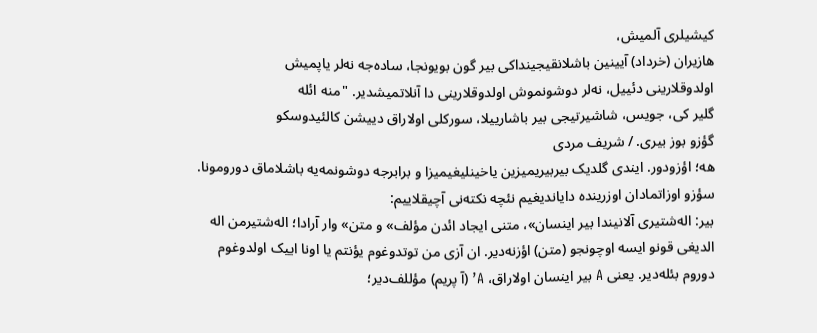کیشیلری آلمیش،
هازیران (خرداد) آیینین باشلانقیجینداکی بیر گون بویونجا، ساده‌جه نه‌لر یاپمیش
اولدوقلارینی دئییل، نه‌لر دوشونموش اولدوقلارینی دا آنلاتمیشدیر. "منه ائله
گلیر کی، جویس، شاشیرتیجی بیر باشارییلا، سورکلی اولاراق دییشن کالئیدوسکو
گؤزو بوز بیری. / شریف مردی
هه؛ اؤزودور. ایندی گلدیک بیربیریمیزین یاخینلیغیمیزا و برابرجه دوشونمه‌یه باشلاماق دورومونا. سؤزو اوزاتمادان اوزرینده دایاندیغیم نئچه نکته‌نی آچیقلاییم:
بیر: اله‌شتیری آلانیندا بیر اینسان»، متنی ایجاد ائدن مؤلف» و متن» وار آرادا؛ اله‌شتیرمن اله الدیغی قونو ایسه اوچونجو (متن) اؤزنه‌دیر. ان آزی من توتدوغوم یؤنتم یا اونا اییک اولدوغوم دوروم بئله‌دیر. یعنی A بیر اینسان اولاراق، A’ (آ پریم) مؤللف‌دیر؛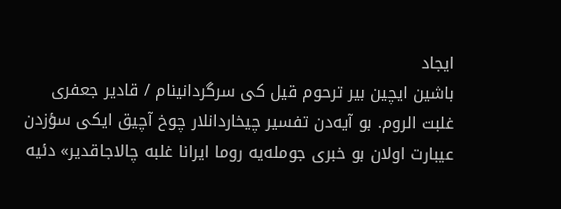ایجاد
باشین ايچين بیر ترحوم قیل کی سرگردانینام / قادیر جعفری
غلبت الروم. بو آیه‌دن تفسیر چیخاردانلار چوخ آچیق ایکی سؤزدن عیبارت اولان بو خبری جومله‌یه روما ایرانا غلبه چالاجاقدیر» دئیه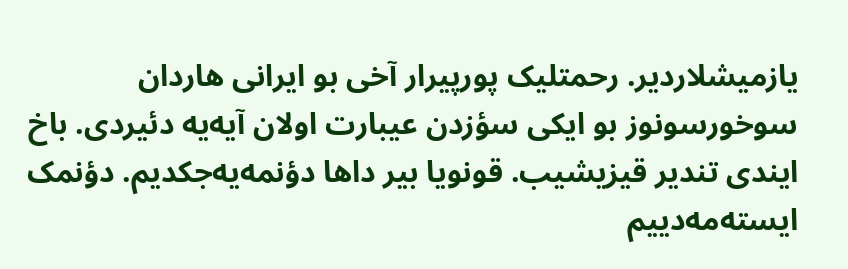یازمیشلاردیر. رحمتلیک پورپیرار آخی بو ایرانی هاردان سوخورسونوز بو ایکی سؤزدن عیبارت اولان آیه‌یه دئیردی. باخ ایندی تندیر قیزیشیب. قونویا بیر داها دؤنمه‌یه‌جکدیم. دؤنمک ایسته‌مه‌دییم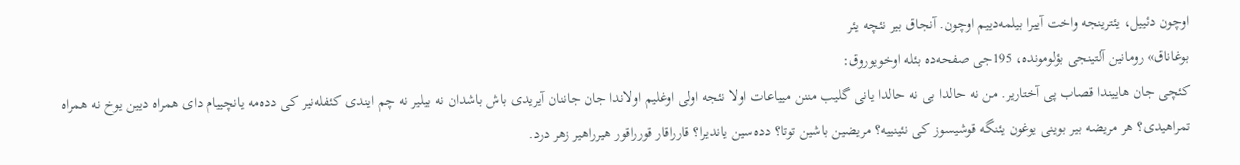اوچون دئییل، یئترینجه واخت آییرا بیلمه‌دییم اوچون. آنجاق بیر نئچه یئر
بوغاناق» رومانین آلتینجی بؤلومونده، 195جی صفحه‌ده بئله اوخویوروق:
کئچی جان هاییندا قصاب پی آختاریر. من نه حالدا بی نه حالدا یانی گلیب مننن مییاعات اولا نئجه اولی اوغلیم اولاندا جان جاننان آیریدی باش باشدان نه بیلیر نه چم ایندی کئفله‌نیر کی دده‌مه یانچییام دای همراه دیین یوخ نه همراه تمراهیدی؟ هر مریضه بیر بوینی یوغون یئنگه قوشیسوز کی نئینییه؟ مریضین باشین توتا؟ دده‌سین یاندیرا؟ قارراقار قورراقور هیرراهیر زهر درد.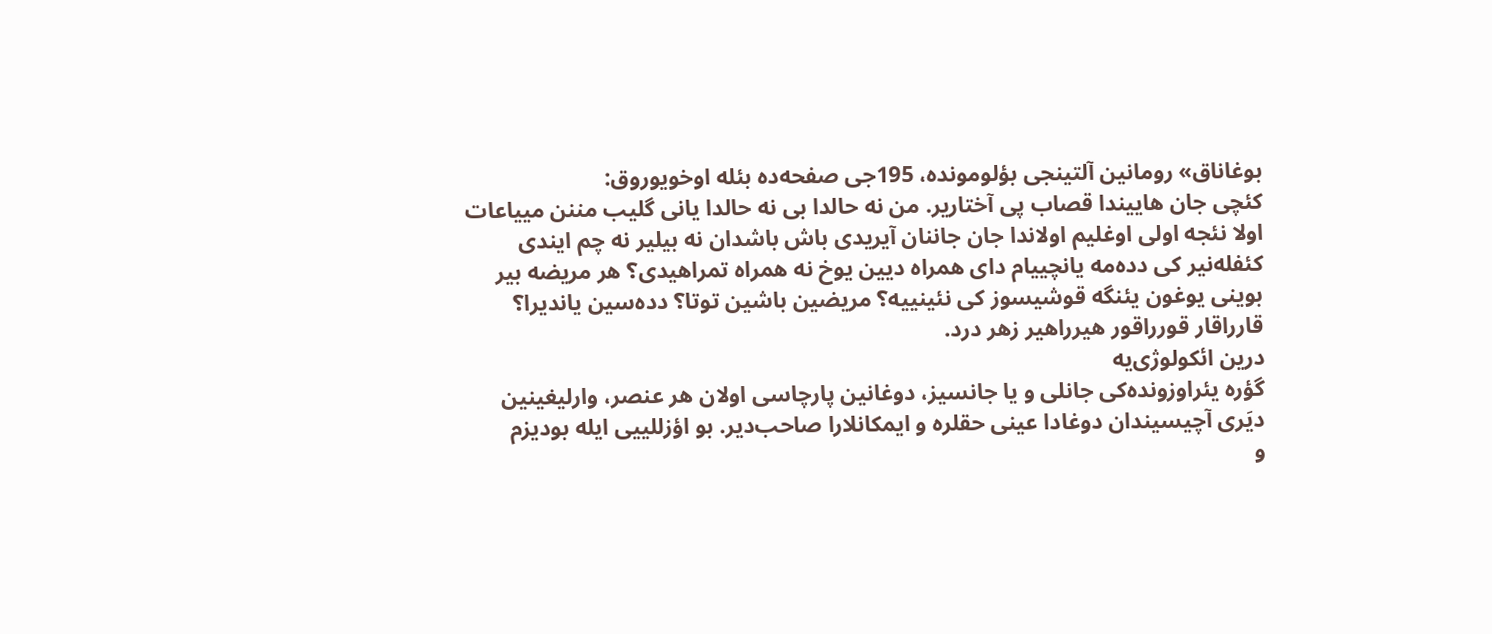بوغاناق» رومانین آلتینجی بؤلومونده، 195جی صفحه‌ده بئله اوخویوروق:
کئچی جان هاییندا قصاب پی آختاریر. من نه حالدا بی نه حالدا یانی گلیب مننن مییاعات اولا نئجه اولی اوغلیم اولاندا جان جاننان آیریدی باش باشدان نه بیلیر نه چم ایندی کئفله‌نیر کی دده‌مه یانچییام دای همراه دیین یوخ نه همراه تمراهیدی؟ هر مریضه بیر بوینی یوغون یئنگه قوشیسوز کی نئینییه؟ مریضین باشین توتا؟ دده‌سین یاندیرا؟ قارراقار قورراقور هیرراهیر زهر درد.
درین ائکولوژی‌یه
گؤره یئراوزونده‌کی جانلی و یا جانسیز، دوغانین پارچاسی اولان هر عنصر، وارلیغینین
دیَری آچیسیندان دوغادا عینی حقلره و ایمکانلارا صاحب‌دیر. بو اؤزللییی ایله بودیزم
و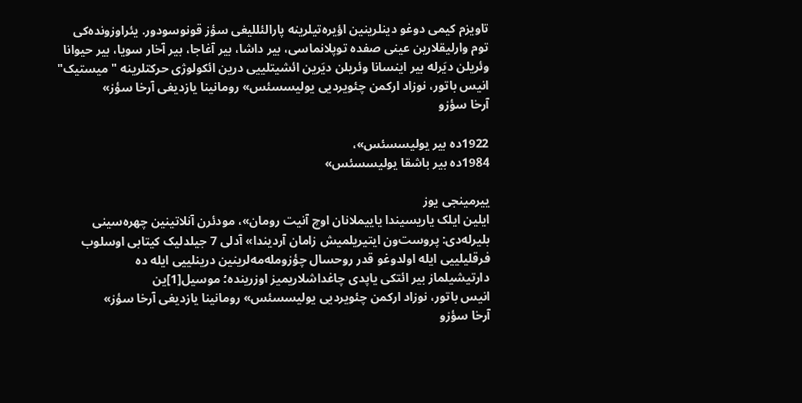تاویزم کیمی دوغو دینلرینین اؤیره‌تیلرینه پارالئللیغی سؤز قونوسودور. یئراوزونده‌کی
توم وارلیقلارین عینی صفده توپلانماسی، بیر داشا، بیر آغاجا، بیر آخار سویا، بیر حیوانا
وئریلن دیَرله بیر اینسانا وئریلن دیَرین ائشیتلییی درین ائکولوژی حرکتلرینه "میستیک"
انیس باتور، نوزاد ارکمن چئویردیی یولیسسئس» رومانینا یازدیغی آرخا سؤز»
آرخا سؤزو

1922ده بیر یولیسسئس»،
1984ده بیر باشقا یولیسسئس»

ییرمینجی یوز
ایلین ایلک یاریسیندا یاییملانان اوچ آنیت رومان»، مودئرن آنلاتینین چهره‌سینی
بلیرله‌دی: پروست‌ون ایتیریلمیش زامان آردیندا» آدلی 7 جیلدلیک کیتابی اوسلوب
فرقلیلییی ایله اولدوغو قدر روحسال چؤزومله‌مه‌لرینین درینلییی ایله ده
دارتیشیلماز بیر ائتکی یاپدی چاغداشلاریمیز اوزرینده؛ موسیل[1]ین
انیس باتور، نوزاد ارکمن چئویردیی یولیسسئس» رومانینا یازدیغی آرخا سؤز»
آرخا سؤزو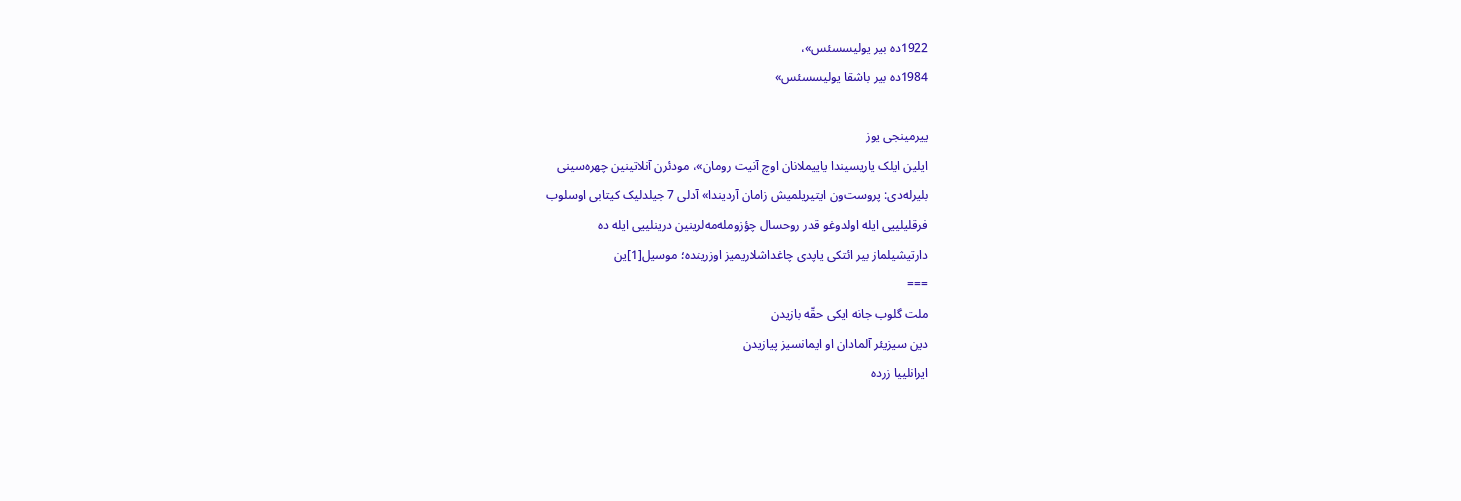1922ده بیر یولیسسئس»،
1984ده بیر باشقا یولیسسئس»

ییرمینجی یوز
ایلین ایلک یاریسیندا یاییملانان اوچ آنیت رومان»، مودئرن آنلاتینین چهره‌سینی
بلیرله‌دی: پروست‌ون ایتیریلمیش زامان آردیندا» آدلی 7 جیلدلیک کیتابی اوسلوب
فرقلیلییی ایله اولدوغو قدر روحسال چؤزومله‌مه‌لرینین درینلییی ایله ده
دارتیشیلماز بیر ائتکی یاپدی چاغداشلاریمیز اوزرینده؛ موسیل[1]ین
===
ملت گلوب جانه ایکی حقّه بازیدن
دین سیزیئر آلمادان او ایمانسیز پیازیدن
ایرانلییا زرده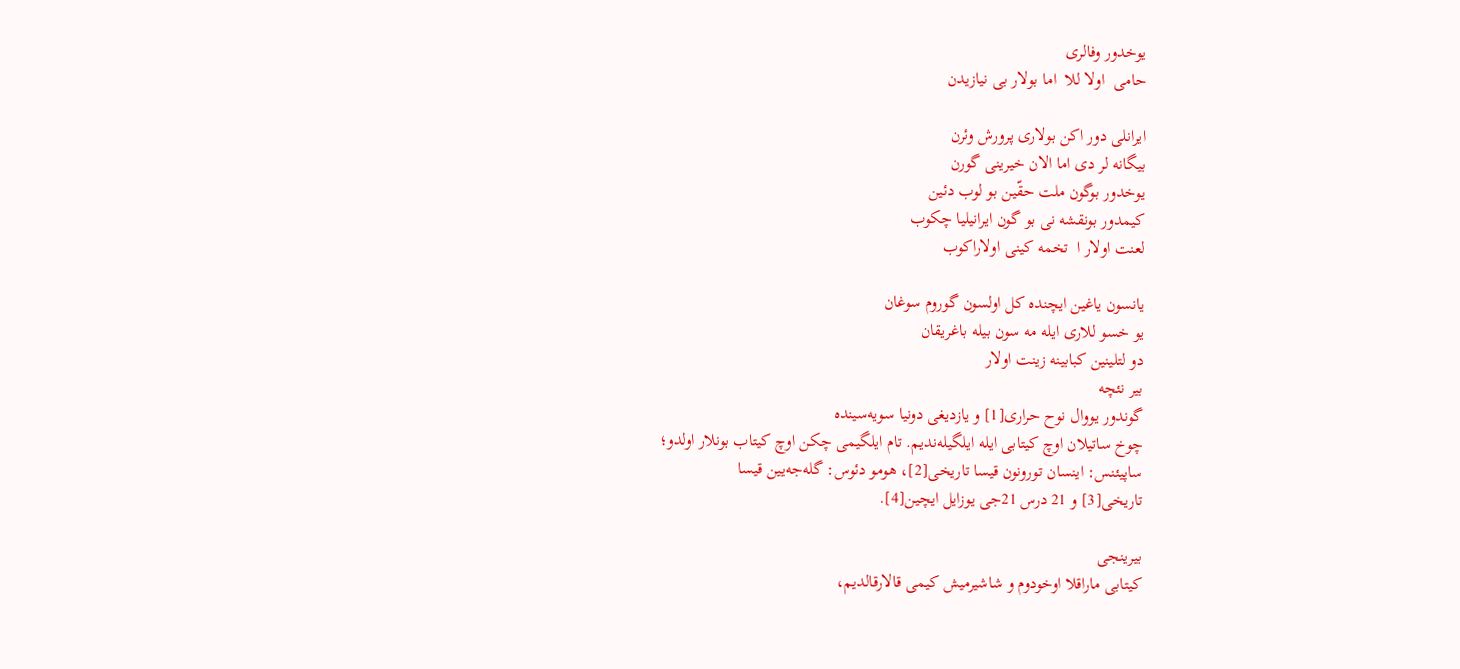یوخدور وفالری
حامی  اولا للا  اما بولار بی نیازیدن

ایرانلی دور اکن بولاری پرورش وئرن
بیگانه لر دی اما الان خیرینی گورن
یوخدور بوگون ملت حقّین بو لوب دئین
کیمدور بونقشه نی بو گون ایرانیلیا چکوب
لعنت اولار ا  تخمه کینی اولاراکوب

یانسون یاغین ایچنده کل اولسون گوروم سوغان
یو خسو للاری ایله مه سون بیله باغریقان
دو لتلینین کبابینه زینت اولار
بیر نئچه
گوندور یووال نوح حراری[1] و یازدیغی دونیا سویه‌سینده
چوخ ساتیلان اوچ کیتابی ایله ایلگیله‌ندیم. تام ایلگیمی چکن اوچ کیتاب بونلار اولدو؛
ساپیئنس: اینسان تورونون قیسا تاریخی[2]، هومو دئوس: گله‌جه‌یین قیسا
تاریخی[3] و 21 درس 21جی یوزایل ايچين[4].

بیرینجی
کیتابی ماراقلا اوخودوم و شاشیرمیش کیمی قالارقالدیم،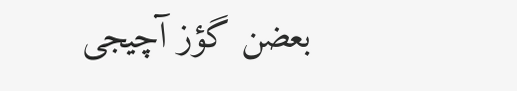بعضن گؤز آچیجی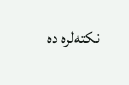نکته‌لره ده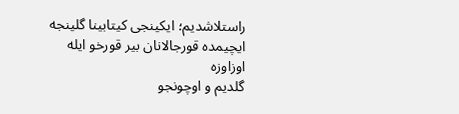راستلاشدیم؛ ایکینجی کیتابینا گلینجه ایچیمده قورجالانان بیر قورخو ایله اوزاوزه
گلدیم و اوچونجو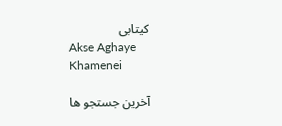کیتابی
Akse Aghaye Khamenei

آخرین جستجو ها